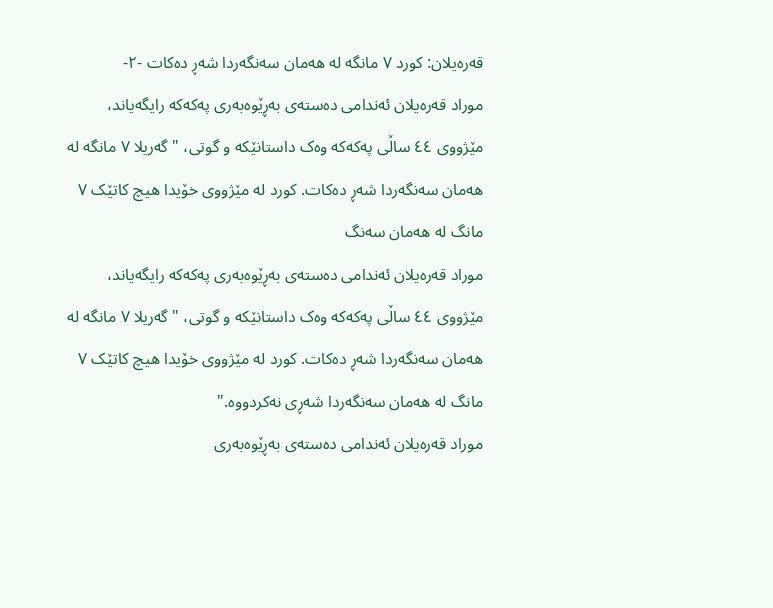قەرەیلان: کورد ٧ مانگە لە هەمان سەنگەردا شەڕ دەکات -٢-
موراد قەرەیلان ئەندامی دەستەی بەڕێوەبەری پەکەکە رایگەیاند، مێژووی ٤٤ ساڵی پەکەکە وەک داستانێکە و گوتی، " گەریلا ٧ مانگە لە هەمان سەنگەردا شەڕ دەکات. کورد لە مێژووی خۆیدا هیچ کاتێک ٧ مانگ لە هەمان سەنگ
موراد قەرەیلان ئەندامی دەستەی بەڕێوەبەری پەکەکە رایگەیاند، مێژووی ٤٤ ساڵی پەکەکە وەک داستانێکە و گوتی، " گەریلا ٧ مانگە لە هەمان سەنگەردا شەڕ دەکات. کورد لە مێژووی خۆیدا هیچ کاتێک ٧ مانگ لە هەمان سەنگەردا شەڕی نەکردووە."
موراد قەرەیلان ئەندامی دەستەی بەڕێوەبەری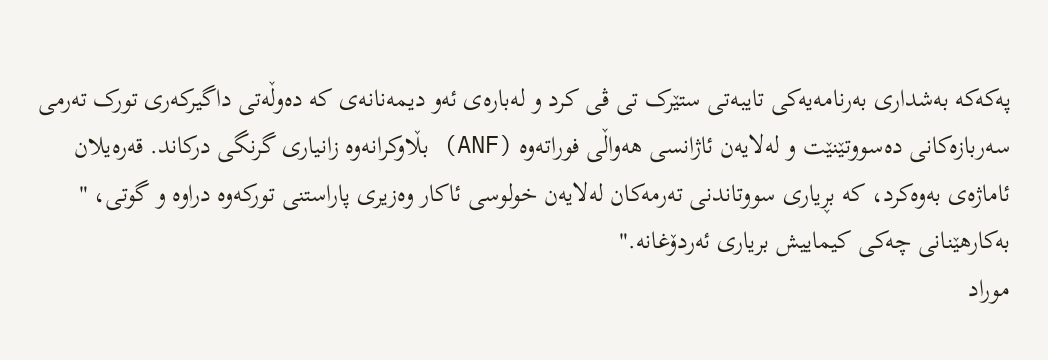پەکەکە بەشداری بەرنامەیەکی تایبەتی ستێرک تی ڤی کرد و لەبارەی ئەو دیمەنانەی کە دەوڵەتی داگیرکەری تورک تەرمی سەربازەکانی دەسووتێنێت و لەلایەن ئاژانسی هەواڵی فوراتەوە (ANF) بڵاوکرانەوە زانیاری گرنگی درکاند. قەرەیلان ئاماژەی بەوەکرد، کە بڕیاری سووتاندنی تەرمەکان لەلایەن خولوسی ئاکار وەزیری پاراستنی تورکەوە دراوە و گوتی، " بەکارهێنانی چەکی کیماییش بریاری ئەردۆغانە."
موراد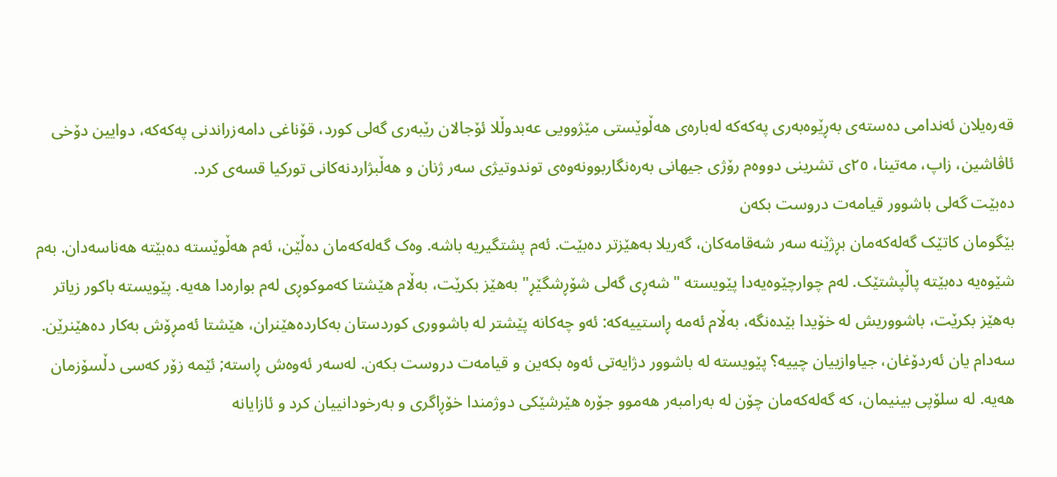قەرەیلان ئەندامی دەستەی بەڕێوەبەری پەکەکە لەبارەی هەڵوێستی مێژوویی عەبدوڵلا ئۆجالان رێبەری گەلی کورد، قۆناغی دامەزراندنی پەکەکە، دوایین دۆخی ئاڤاشین، زاپ، مەتینا، ٢٥ی تشرینی دووەم رۆژی جیهانی بەرەنگاربوونەوەی توندوتیژی سەر ژنان و هەڵبژاردنەکانی تورکیا قسەی کرد.
دەبێت گەلی باشوور قیامەت دروست بکەن
بێگومان کاتێک گەلەکەمان بڕژێنە سەر شەقامەکان، گەریلا بەهێزتر دەبێت. ئەم پشتگیریە باشە. وەک گەلەکەمان دەڵێن، ئەم هەڵوێستە دەبێتە هەناسەدان. بەم شێوەیە دەبێتە پاڵپشتێک. لەم چوارچێوەیەدا پێویستە "شەڕی گەلی شۆڕشگێڕ" بەهێز بکرێت، بەڵام هێشتا کەموکوڕی لەم بوارەدا هەیە. پێویستە باکور زیاتر بەهێز بکرێت، باشووریش لە خۆیدا بێدەنگە، بەڵام ئەمە ڕاستییەکە: ئەو چەکانە پێشتر لە باشووری کوردستان بەکاردەهێنران، هێشتا ئەمڕۆش بەکار دەهێنرێن. سەدام یان ئەردۆغان، جیاوازییان چییە؟ پێویستە لە باشوور دژایەتی ئەوە بکەین و قیامەت دروست بکەن. لەسەر ئەوەش ڕاسته; ئێمە زۆر کەسی دڵسۆزمان هەیە. لە سلۆپی بینیمان، کە گەلەکەمان چۆن لە بەرامبەر هەموو جۆرە هێرشێکی دوژمندا خۆڕاگری و بەرخودانییان کرد و ئازایانە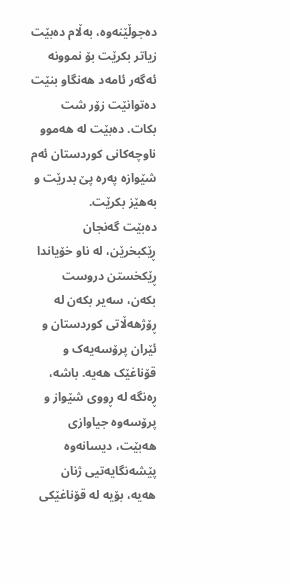دەجوڵێنەوە، بەڵام دەبێت زیاتر بکرێت بۆ نموونە ئەگەر ئامەد هەنگاو بنێت دەتوانێت زۆر شت بکات. دەبێت لە هەموو ناوچەکانی کوردستان ئەم شێوازە پەرە پێ بدرێت و بەهێز بکرێت.
دەبێت گەنجان ڕێکبخرێن، لە ناو خۆیاندا ڕێکخستن دروست بکەن، سەیر بکەن لە ڕۆژهەڵاتی کوردستان و ئێران پرۆسەیەک و قۆناغێک هەیە. باشە، ڕەنگە لە ڕووی شێواز و پرۆسەوە جیاوازی هەبێت، دیسانەوە پێشەنگایەتیی ژنان هەیە، بۆیە لە قۆناغێکی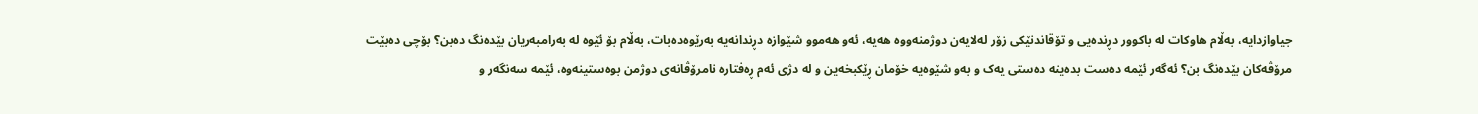جیاوازدایە، بەڵام هاوکات لە باکوور دڕندەیی و تۆقاندنێکی زۆر لەلایەن دوژمنەووە هەیە، ئەو هەموو شێوازە دڕندانەیە بەرێوەدەبات، بەڵام بۆ ئێوە لە بەرامبەریان بێدەنگ دەبن؟ بۆچی دەبێت مرۆڤەکان بێدەنگ بن؟ ئەگەر ئێمە دەست بدەینە دەستی یەک و بەو شێوەیە خۆمان ڕێکبخەین و لە دژی ئەم ڕەفتارە نامرۆڤانەی دوژمن بوەستینەوە، ئێمە سەنگەر و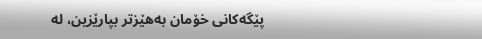پێگەکانی خۆمان بەهێزتر بپارێزین، لە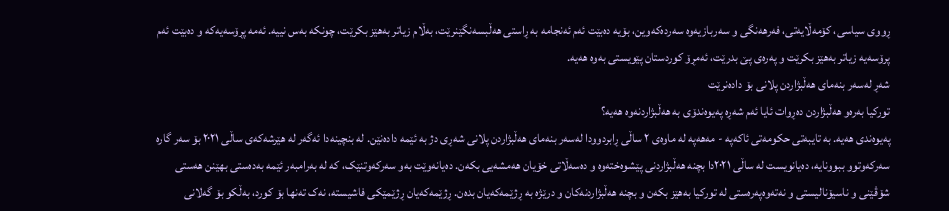ڕووی سیاسی، کۆمەڵایەتی، فەرهەنگی و سەربازیەوە سەردەکەوین، بۆیە دەبێت ئەم ئەنجامە بە ڕاستی هەڵبسەنگێنرێت، بەڵام زیاتر بەهێز بکرێت، چونکە بەس نییە. ئەمە پڕۆسەیەکە و دەبێت ئەم پرۆسەیە زیاتر بەهێز بکرێت و پەرەی پێ بدرێت، ئەمڕۆ کوردستان پێویستی بەوە هەیە.
شەڕ لەسەر بنەمای هەڵبژاردن پلانی بۆ دادەنرێت
تورکیا بەرەو هەڵبژاردن دەڕوات ئایا ئەم شەڕە پەیوەندۆی بە هەڵبژاردنەوە هەیە؟
پەیوەندی هەیە. بە تایبەتی حکومەتی ئاکەپە - مەهەپە لە ماوەی ٢ ساڵی ڕابردوودا لەسەر بنەمای هەڵبژاردن پلانی شەڕی دژ بە ئێمە دادەنێن. لە بنچینەدا ئەگەر لە هێرشەکەی ساڵی ٢٠٢١ بۆ سەر گارە سەرکەوتوو ببوونایە، دەیانویست لە ساڵی ٢٠٢١دا بچنە هەڵبژاردنی پێشوەختەوە و دەسەڵاتی خۆیان هەمشەیی بکەن. دەیانەوێت بەو سەرکەوتنێک، کە لە بەرامبەر ئێمە بەدەستی بهێنن هەستی شۆڤێنی و ناسیۆنالیستی و نەتەوەپەرەستی لە تورکیا بەهێز بکەن و بچنە هەڵبژاردنەکان و درێژە بە ڕژێمەکەیان بدەن. ڕژێمەکەیان ڕژێمێکی فاشیستە، نەک تەنها بۆ کورد، بەڵکو بۆ گەلانی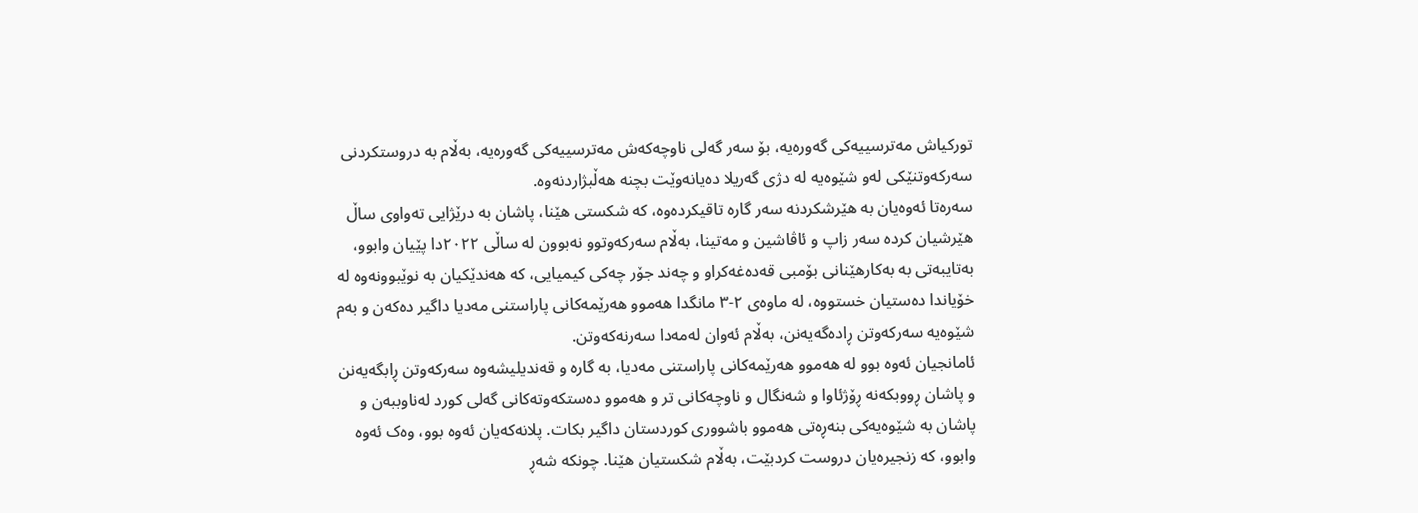تورکیاش مەترسییەکی گەورەیە، بۆ سەر گەلی ناوچەکەش مەترسییەکی گەورەیە، بەڵام بە دروستکردنی سەرکەوتنێکی لەو شێوەیە لە دژی گەریلا دەیانەوێت بچنە هەڵبژاردنەوە.
سەرەتا ئەوەیان بە هێرشکردنە سەر گارە تاقیکردەوە، کە شکستی هێنا، پاشان بە درێژایی تەواوی ساڵ هێرشیان کردە سەر زاپ و ئاڤاشین و مەتینا، بەڵام سەرکەوتوو نەبوون لە ساڵی ٢٠٢٢دا پێیان وابوو، بەتایبەتی بە بەکارهێنانی بۆمبی قەدەغەکراو و چەند جۆر چەکی کیمیایی، کە هەندێکیان بە نوێبوونەوە لە خۆیاندا دەستیان خستووە، لە ماوەی ٢-٣ مانگدا هەموو هەرێمەکانی پاراستنی مەدیا داگیر دەکەن و بەم شێوەیە سەرکەوتن ڕادەگەیەنن، بەڵام ئەوان لەمەدا سەرنەکەوتن.
ئامانجیان ئەوە بوو لە هەموو هەرێمەکانی پاراستنی مەدیا، بە گارە و قەندیلیشەوە سەرکەوتن ڕابگەیەنن و پاشان ڕووبکەنە ڕۆژئاوا و شەنگال و ناوچەکانی تر و هەموو دەستکەوتەکانی گەلی کورد لەناوببەن و پاشان بە شێوەیەکی بنەڕەتی هەموو باشووری کوردستان داگیر بکات. پلانەکەیان ئەوە بوو، وەک ئەوە وابوو، کە زنجیرەیان دروست کردبێت، بەڵام شکستیان هێنا. چونکە شەڕ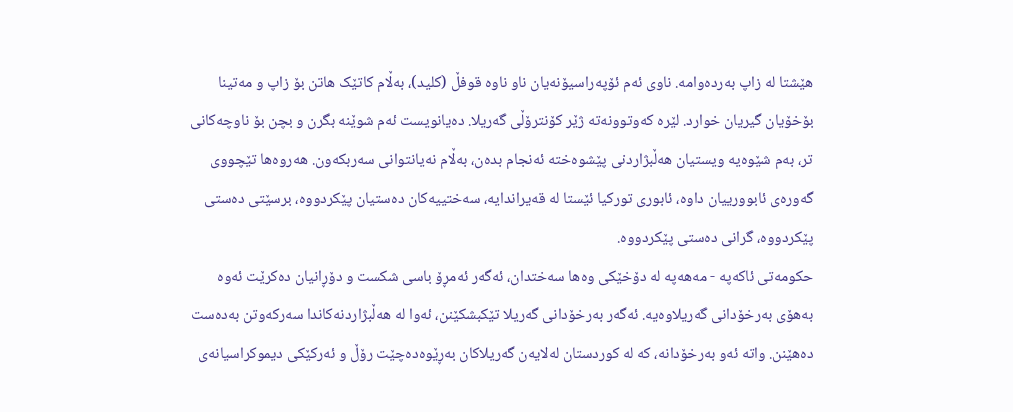هێشتا لە زاپ بەردەوامە. ناوی ئەم ئۆپەراسیۆنەیان ناو ناوە قوفڵ (کلید)، بەڵام کاتێک هاتن بۆ زاپ و مەتینا بۆخۆیان گیریان خوارد. لێرە کەوتوونەتە ژێر کۆنترۆڵی گەریلا. دەیانویست ئەم شوێنە بگرن و بچن بۆ ناوچەکانی تر، بەم شێوەیە ویستیان هەڵبژاردنی پێشوەختە ئەنجام بدەن، بەڵام نەیانتوانی سەربکەون. هەروەها تێچووی گەورەی ئابوورییان داوە، ئابوری تورکیا ئێستا لە قەیراندایە، سەختییەکان دەستیان پێکردووە، برسێتی دەستی پێکردووە، گرانی دەستی پێکردووە.
حکومەتی ئاکەپە - مەهەپە لە دۆخێکی وەها سەختدان، ئەگەر ئەمڕۆ باسی شکست و دۆڕانیان دەکرێت ئەوە بەهۆی بەرخۆدانی گەریلاوەیە. ئەگەر بەرخۆدانی گەریلا تێکبشکێنن، ئەوا لە هەڵبژاردنەکاندا سەرکەوتن بەدەست دەهێنن. واتە ئەو بەرخۆدانە، کە لە کوردستان لەلایەن گەریلاکان بەڕێوەدەچێت رۆڵ و ئەرکێکی دیموکراسیانەی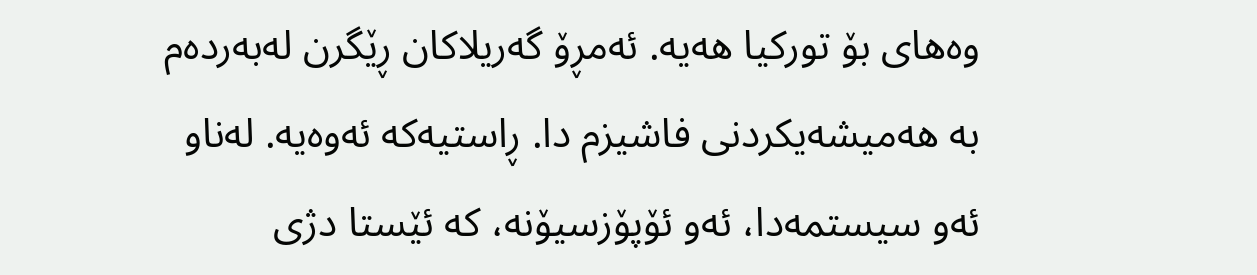وەهای بۆ تورکیا هەیە. ئەمڕۆ گەریلاکان ڕێگرن لەبەردەم بە هەمیشەیکردنی فاشیزم دا. ڕاستیەکە ئەوەیە. لەناو ئەو سیستمەدا، ئەو ئۆپۆزسیۆنە، کە ئێستا دژی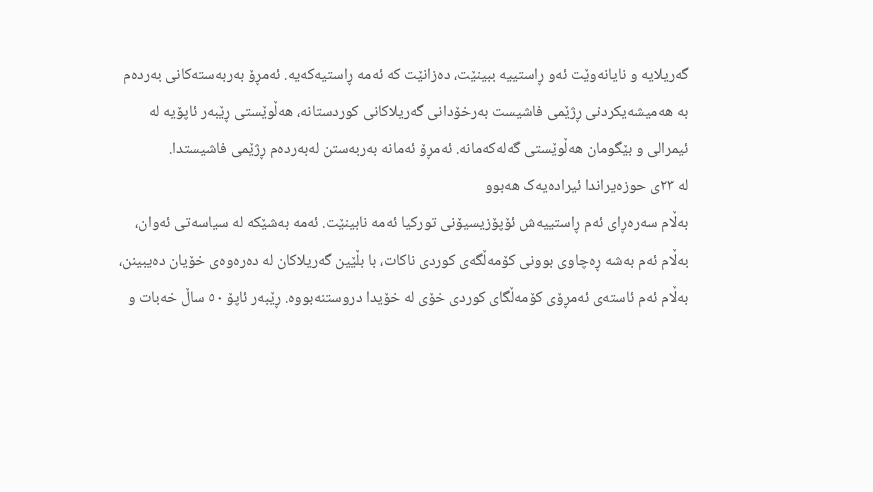گەریلایە و نایانەوێت ئەو ڕاستییە ببینێت، دەزانێت کە ئەمە ڕاستیەکەیە. ئەمڕۆ بەربەستەکانی بەردەم بە هەمیشەیکردنی ڕژێمی فاشیست بەرخۆدانی گەریلاکانی کوردستانە، هەڵوێستی ڕێبەر ئاپۆیە لە ئیمرالی و بێگومان هەڵوێستی گەلەکەمانە. ئەمڕۆ ئەمانە بەربەستن لەبەردەم ڕژێمی فاشیستدا.
لە ٢٣ی حوزەیراندا ئیرادەیەک هەبوو
بەڵام سەرەڕای ئەم ڕاستییەش ئۆپۆزیسیۆنی تورکیا ئەمە نابینێت. ئەمە بەشێکە لە سیاسەتی ئەوان، بەڵام ئەم بەشە ڕەچاوی بوونی کۆمەڵگەی کوردی ناکات، با بڵێین گەریلاکان لە دەرەوەی خۆیان دەیبینن، بەڵام ئەم ئاستەی ئەمڕۆی کۆمەڵگای کوردی خۆی لە خۆیدا دروستنەبووە. ڕێبەر ئاپۆ ٥٠ ساڵ خەبات و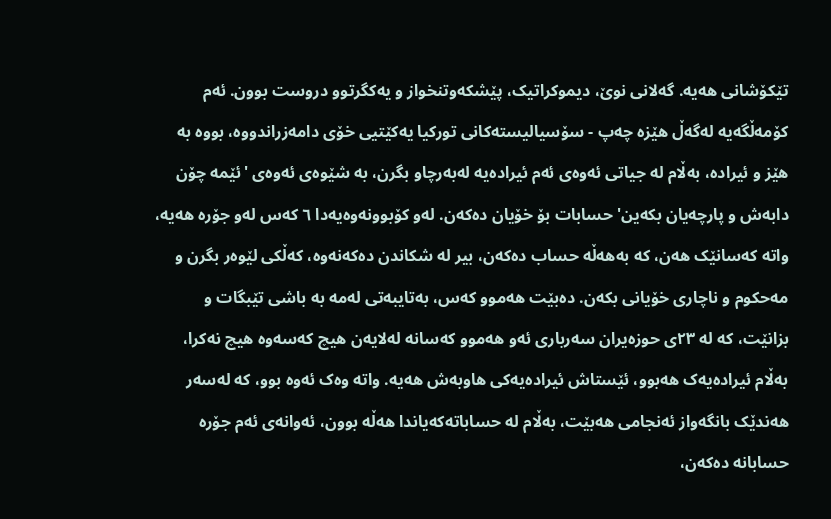تێکۆشانی هەیە. گەلانی نوێ، دیموکراتیک، پێشکەوتنخواز و یەکگرتوو دروست بوون. ئەم کۆمەڵگەیە لەگەڵ هێزە چەپ - سۆسیالیستەکانی تورکیا یەکێتیی خۆی دامەزراندووە، بووە بە هێز و ئیرادە، بەڵام لە جیاتی ئەوەی ئەم ئیرادەیە لەبەرچاو بگرن، بە شێوەی ئەوەی 'ئێمە چۆن دابەش و پارچەیان بکەین' حسابات بۆ خۆیان دەکەن. لەو کۆبوونەوەیەدا ٦ کەس لەو جۆرە هەیە، واتە کەسانێک هەن، کە بەهەڵە حساب دەکەن، بیر لە شکاندن دەکەنەوە، کەڵکی لێوەر بگرن و مەحکوم و ناچاری خۆیانی بکەن. دەبێت هەموو کەس، بەتایبەتی لەمە بە باشی تێبگات و بزانێت، کە لە ٢٣ی حوزەیران سەرباری ئەو هەموو کەسانە لەلایەن هیچ کەسەوە هیچ نەکرا، بەڵام ئیرادەیەک هەبوو، ئێستاش ئیرادەیەکی هاوبەش هەیە. واتە وەک ئەوە بوو، کە لەسەر هەندێک بانگەواز ئەنجامی هەبێت، بەڵام لە حساباتەکەیاندا هەڵە بوون، ئەوانەی ئەم جۆرە حسابانە دەکەن،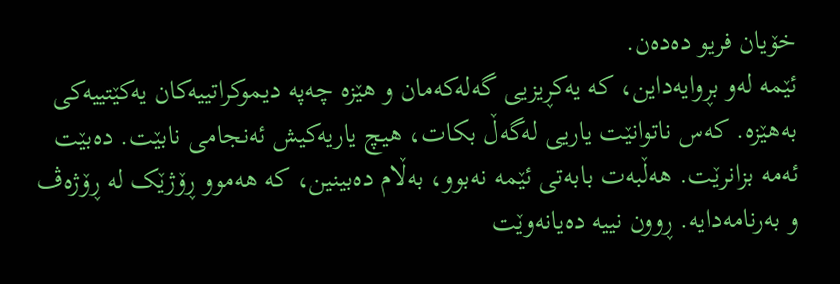خۆیان فریو دەدەن.
ئێمە لەو بڕوایەداین، کە یەکڕیزیی گەلەکەمان و هێزە چەپە دیموکراتییەکان یەکێتییەکی بەهێزە. کەس ناتوانێت یاریی لەگەڵ بکات، هیچ یاریەکیش ئەنجامی نابێت. دەبێت ئەمە بزانرێت. هەڵبەت بابەتی ئێمە نەبوو، بەڵام دەبینین، کە هەموو ڕۆژێک لە ڕۆژەڤ و بەرنامەدایە. ڕوون نییە دەیانەوێت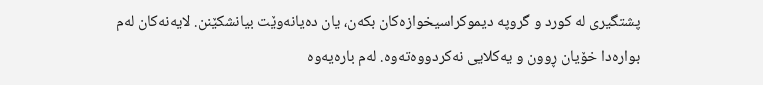پشتگیری لە کورد و گروپە دیموکراسیخوازەکان بکەن، یان دەیانەوێت بیانشکێنن. لایەنەکان لەم بوارەدا خۆیان ڕوون و یەکلایی نەکردووەتەوە. لەم بارەیەوە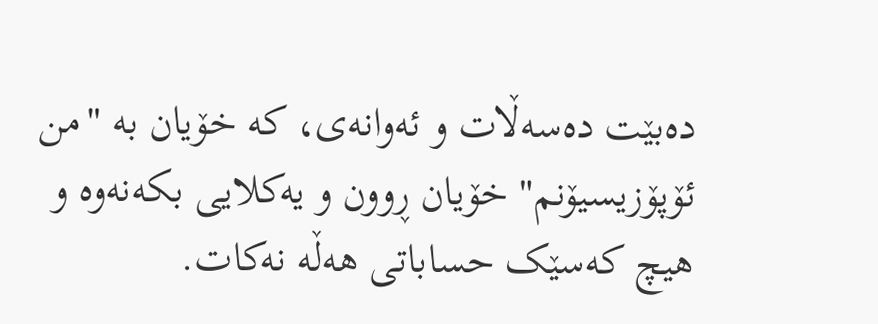دەبێت دەسەڵات و ئەوانەی، کە خۆیان بە "من ئۆپۆزیسیۆنم" خۆیان ڕوون و یەکلایی بکەنەوە و هیچ کەسێک حساباتی هەڵە نەکات.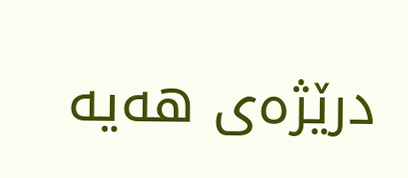درێژەی هەیە